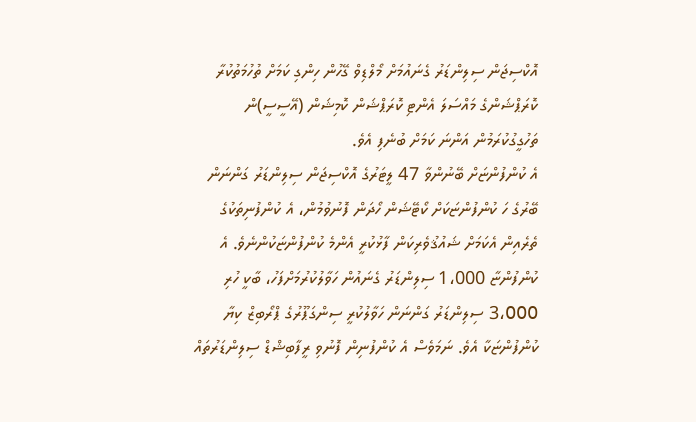އޮކްސިޖަން ސިލިންޑަރު ގެނައުމަށް މޯލްޑިވް ގޭހުން ހިންގި ކަމަށް ތުހުމަތުކުރާ ކޮރަޕްޝަންގެ މައްސަލަ އެންޓި ކޮރަޕްޝަން ކޮމިޝަން (އޭސީސީ)ން ތަހުގީގުކުރަމުން އަންނަ ކަމަށް ބުނެފި އެވެ.
އެ ކުންފުންޏަށް ބޭނުންވާ 47 ލީޓަރުގެ އޮކްސިޖަން ސިލިންޑަރު ގަންނަން ބޭރުގެ ހަ ކުންފުންޏަކަށް ކޯޓޭޝަން ހޯދަން ފޮނުވުމުން، އެ ކުންފުނިތަކުގެ ތެރެއިން އެކަމަށް ޝައުޤުވެރިކަން ފާޅުކުރީ އެންމެ ކުންފުންޏަކުންނެވެ. އެ ކުންފުންޏާ 1،000 ސިލިންޑަރު ގެނައުން ހަވާލުކުރުމަށްފަހު، ބާކީ ހުރި 3،000 ސިލިންޑަރު ގަންނަން ހަވާލުކުރީ ސިންގަޕޫރުގެ ޕްރޯބިޒް ކިޔާ ކުންފުންޏަކާ އެވެ. ނަމަވެސް އެ ކުންފުނިން ފޮނުވި ރީފާބިޝްޑް ސިލިންޑަރުތައް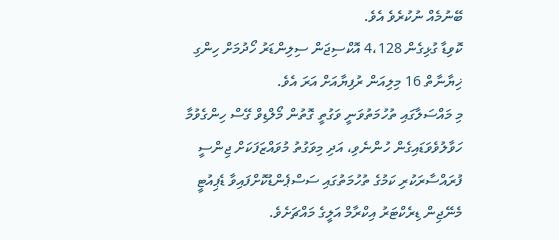ބޭނުމެއް ނުކުރެވެ އެވެ.
ކޮވިޑާ ގުޅިގެން 4،128 އޮކްސިޖަން ސިލިންޑަރު ހޯދުމަށް ހިންގި ޚިޔާނާތް 16 މިލިއަން ރުފިޔާއަށް އަރަ އެވެ.
މި މައްސަލާގައި ތުހުމަތުވަނީ ވަގުތީ ގޮތުން މޯލްޑިވް ގޭސް ހިންގެވުމާ ހަވާލުވެވަޑައިގެން ހުންނެވި، އަދި މިވަގުތު މުވައްޒަފަކަށް ޖިންސީ ފުރައްސާރަކުރި ކަމުގެ ތުހުމަތުގައި ސަސްޕެންޑުކޮށްފައިވާ ޑެޕިއުޓީ މެނޭޖިން ޑިރެކްޓަރު އިކްރާމް އަލީގެ މައްޗަށެވެ.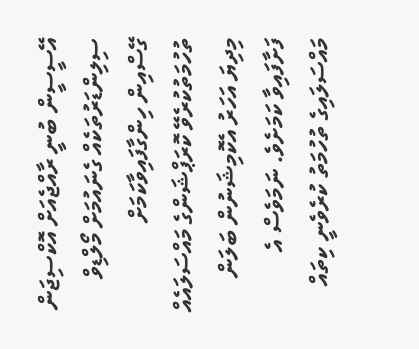އޭސީސީން ބުނީ ރާއްޖެއަށް އޮކްސިޖަން ސިލިންޑަރުތަކެއް ގެނައުމަށް މޯލްޑިވް ގޭސްއިން ހިންގާފައިވާކަމަށް ތުހުމަތުކުރެވޭ ކޮރަޕްޝަންގެ މައްސަލައެއް މިދިޔަ އަހަރު އެކޮމިޝަނުން ބަލަން ފަށާފައިވާ ކަމަށެވެ. ނަމަވެސް އެ މައްސަލައިގެ ތުހުމަތު ކުރެވެނީ ކިތައް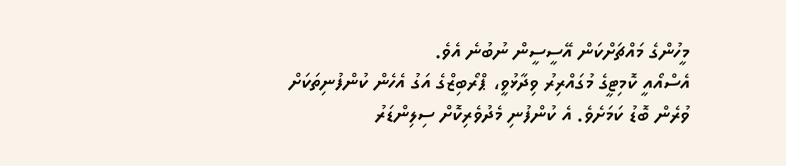މީހުންގެ މައްޗަށްކަން އޭސީސީން ނުބުނެ އެވެ.
އެސްއޯއީ ކޮމިޓީގެ މުގައްރިރު ވިދާޅުވީ، ޕްރޯބިޒްގެ އަގު އެހެން ކުންފުނިތަކަށް ވުރެން ބޮޑު ކަމަށެވެ. އެ ކުންފުނި މެދުވެރިކޮށް ސިލިންޑަރު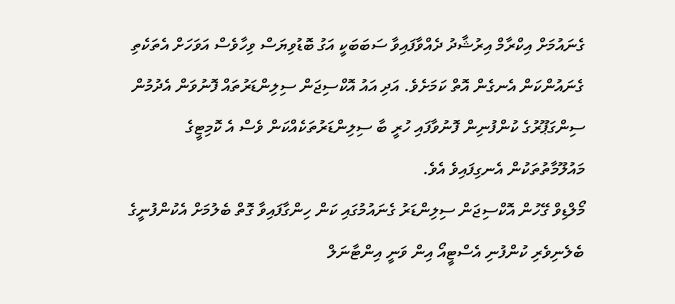ގެނައުމަށް އިކްރާމް އިރުޝާދު ދެއްވާފައިވާ ސަބަބަކީ އަގު ބޮޑުވިޔަސް ވިހާވެސް އަވަހަށް އެތަކެތި ގެނައުންކަން އެނގެން އޮތް ކަމަށެވެ. އަދި އައު އޮކްސިޖަން ސިލިންޑަރުތައް ފޮނުވަން އެދުމުން ސިންގަޕޫރުގެ ކުންފުނިން ފޮނުވާފައި ހުރީ ބާ ސިލިންޑަރުތަކެއްކަން ވެސް އެ ކޮމިޓީގެ މައުލޫމާތުތަކުން އެނގިފައިވެ އެވެ.
މޯލްޑިވް ގޭހުން އޮކްސިޖަން ސިލިންޑަރު ގެނައުމުގައި ކަން ހިންގާފައިވާ ގޮތް ބެލުމަށް އެކުންފުނީގެ ބެލެނިވެރި ކުންފުނި އެސްޓީއޯ އިން ވަނީ އިންޓާނަލް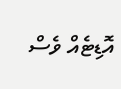އޮޑިޓެއް ވެސް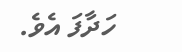ހަދާފަ އެވެ.